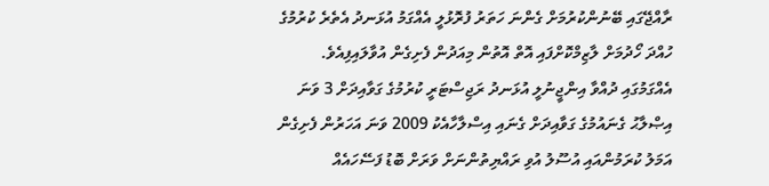ރާއްޖޭގައި ބޭނުންކުރުމަށް ގެންނަ ހަތަރު ފުރޮޅުލީ އެއްގަމު އުޅަނދު އެތެރެ ކުރުމުގެ ހުއްދަ ހޯދުމަށް ލާޒިމްކޮށްފައި އޮތް އޮތުން މިއަދުން ފެށިގެން އުވާލައިފިއެވެ.
އެއްގަމުގައި ދުއްވާ އިންޖީނުލީ އުޅަނދު ރަޖިސްޓަރީ ކުރުމުގެ ގަވާއިދަށް 3 ވަނަ އިޞްލާޙު ގެނައުމުގެ ގަވާއިދަށް ގެނައި އިސްލާހާއެކު 2009 ވަނަ އަހަރުން ފެށިގެން އަމަލު ކުރަމުންއައި އުސޫލު އުވި ރައްޔިތުންނަށް ވަރަށް ބޮޑު ފަސޭހައެއް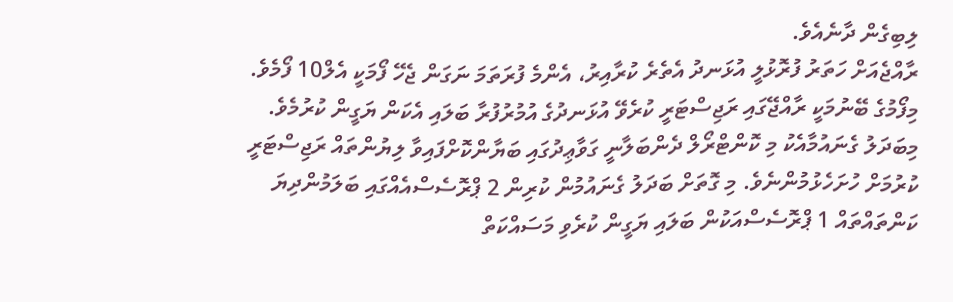ލިބިގެން ދާނެއެވެ.
ރާއްޖެއަށް ހަތަރު ފުރޮޅުލީ އުޅަނދު އެތެރެ ކުރާއިރު، އެންމެ ފުރަތަމަ ނަގަން ޖެހޭ ފޯމަކީ އެލް10 ފޯމެވެ. މިފޯމުގެ ބޭނުމަކީ ރާއްޖޭގައި ރަޖިސްޓަރީ ކުރެވޭ އުޅަނދުގެ އުމުރުފުރާ ބަލައި އެކަން ޔަގީން ކުރުމެވެ. މިބަދަލު ގެނައުމާއެކު މި ކޮންޓްރޯލް ދެންބަލާނީ ގަވާޢިދުގައި ބަޔާންކޮށްފައިވާ ލިޔުންތައް ރަޖިސްޓަރީ ކުރުމަށް ހުށަހެޅުމުންނެވެ. މި ގޮތަށް ބަދަލު ގެނައުމުން ކުރިން 2 ޕްރޮސެސްއެއްގައި ބަލަމުންދިޔަ ކަންތައްތައް 1 ޕްރޮސެސްއަކުން ބަލައި ޔަގީން ކުރެވި މަސައްކަތް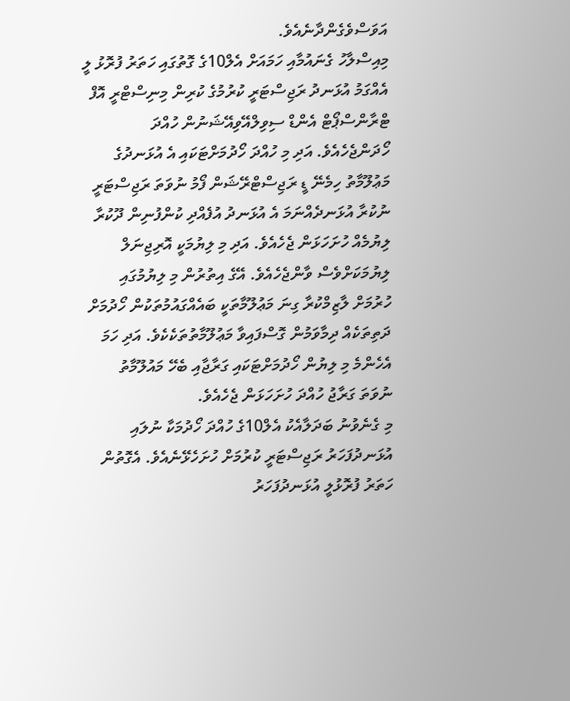އަވަސްވެގެންދާނެއެވެ.
މިއިސްލާހު ގެނައުމާއި ހަމައަށް އެލް10ގެ ގޮތުގައި ހަތަރު ފުރޮޅު ލީ އެއްގަމު އުޅަނދު ރަޖިސްޓަރީ ކުރުމުގެ ކުރިން މިނިސްޓްރީ އޮފް ޓްރާންސްޕޯޓް އެންޑް ސިވިލްއޭވިއޭޝަނުން ހުއްދަ ހޯދަންޖެހެއެވެ. އަދި މި ހުއްދަ ހޯދުމަށްޓަކައި އެ އުޅަނދުގެ މަޢުލޫމާތު ހިމެނޭ ޑީ ރަޖިސްޓްރޭޝަން ފޯމު ނުވަތަ ރަޖިސްޓަރީ ނުކުރާ އުޅަނދެއްނަމަ އެ އުޅަނދު އުފެއްދި ކުންފުނިން ދޫކުރާ ލިޔުމެއް ހުށަހަޅަން ޖެހެއެވެ. އަދި މި ލިޔުމަކީ އޮރިޖިނަލް ލިޔުމަކަށްވެސް ވާންޖެހެއެވެ. އޭގެ އިތުރުން މި ލިޔުމުގައި ހުރުމަށް ލާޒިމްކުރާ ގިނަ މަޢުލޫމާތަކީ ބައެއްގައުމުތަކުން ހޯދުމަށް ދަތިތަކެއް ދިމާވަމުން ގޮސްފައިވާ މަޢުލޫމާތުތަކެކެވެ. އަދި ހަމަ އެހެންމެ މި ލިޔުން ހޯދުމަށްޓަކައި ގަރާޖާއި ބެހޭ މައުލޫމާތު ނުވަތަ ގަރާޖު ހުއްދަ ހުށަހަޅަން ޖެހެއެވެ.
މި ގެނެވުނު ބަދަލާއެކު އެލް10ގެ ހުއްދަ ހޯދުމަކާ ނުލައި އުޅަނދުފަހަރު ރަޖިސްޓަރީ ކުރުމަށް ހުށަހެޅޭނެއެވެ. އެގޮތުން ހަތަރު ފުރޮޅުލީ އުޅަނދުފަހަރު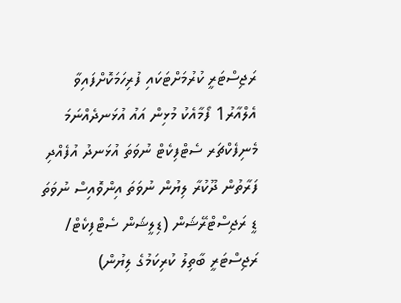ރަޖިސްޓަރީ ކުރުމަށްޓަކައި ފުރިހަމަކޮށްފައިވާ އެލްއާރު1 ފޯމާއެކު މުޅިން އައު އުޅަނދެއްނަމަ މެނިފެކްޗަރ ސެޓްފިކެޓް ނުވަތަ އުޅަނދު އުފެއްދި ފަރާތުން ދޫކުރާ ލިޔުން ނުވަތަ އިންވޮއިސް ނުވަތަ ޑީ ރަޖިސްޓްރޭޝަން (ޑިލީޝަން ސެޓްފިކެޓް/ ރަޖިސްޓަރީ ބާތިލު ކުރިކަމުގެ ލިޔުން)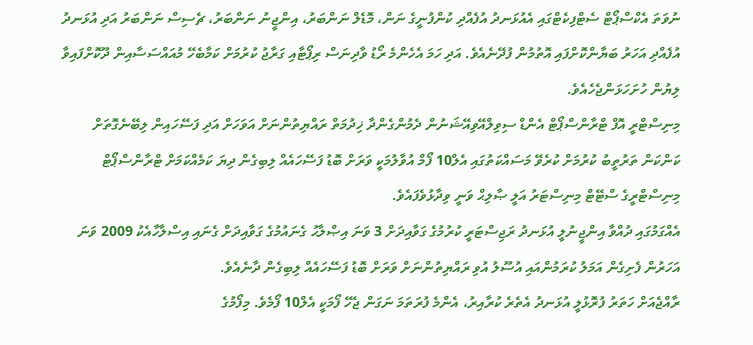ނުވަތަ އެކްސްޕޯޓް ސެޓްފިކެޓްގައި އެއުޅަނދު އުފެއްދި ކުންފުނީގެ ނަން، މޮޑެލް ނަންބަރު، އިންޖީނު ނަންބަރު، ޗެސިސް ނަންބަރު އަދި އުޅަނދު އުފެއްދި އަހަރު ބަޔާންކޮށްފައި އޮތުމުން ފުދޭނެއެވެ. އަދި ހަމަ އެހެންމެ ރޯޑު ވާދިނަސް ރިޕޯޓާއި ގަރާޖު ކުރުމަށް ކަމާބެހޭ މުއައްސަސާއިން ދޫކޮށްފައިވާ ލިޔުން ހުށަހަޅަންޖެހެއެވެ.
މިނިސްޓްރީ އޮފް ޓްރާންސްޕޯޓް އެންޑް ސިވިލްއޭވިއޭޝަނުން ދެމުންގެންދާ ޚިދުމަތް ރައްޔިތުންނަށް އަވަހަށް އަދި ފަސޭހައިން ލިބޭނެގޮތަށް ކަންކަން ތަރުތީބު ކުރުމަށް ކުރެވޭ މަސައްކަތުގައި އެލް10 ފޯމް އުވާލުމަކީ ވަރަށް ބޮޑު ފަސޭހައެއް ލިބިގެން ދިޔަ ކަމެއްކަމަށް ޓްރާންސްޕޯޓް މިނިސްޓްރީގެ ސްޓޭޓް މިނިސްޓަރު އަލީ ޞާލިޙް ވަނީ ވިދާޅުވެފައެވެ.
އެއްގަމުގައި ދުއްވާ އިންޖީނުލީ އުޅަނދު ރަޖިސްޓަރީ ކުރުމުގެ ގަވާއިދަށް 3 ވަނަ އިޞްލާޙު ގެނައުމުގެ ގަވާއިދަށް ގެނައި އިސްލާހާއެކު 2009 ވަނަ އަހަރުން ފެށިގެން އަމަލު ކުރަމުންއައި އުސޫލު އުވި ރައްޔިތުންނަށް ވަރަށް ބޮޑު ފަސޭހައެއް ލިބިގެން ދާނެއެވެ.
ރާއްޖެއަށް ހަތަރު ފުރޮޅުލީ އުޅަނދު އެތެރެ ކުރާއިރު، އެންމެ ފުރަތަމަ ނަގަން ޖެހޭ ފޯމަކީ އެލް10 ފޯމެވެ. މިފޯމުގެ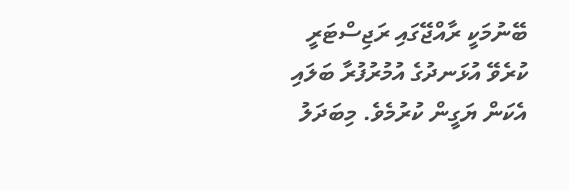ބޭނުމަކީ ރާއްޖޭގައި ރަޖިސްޓަރީ ކުރެވޭ އުޅަނދުގެ އުމުރުފުރާ ބަލައި އެކަން ޔަގީން ކުރުމެވެ. މިބަދަލު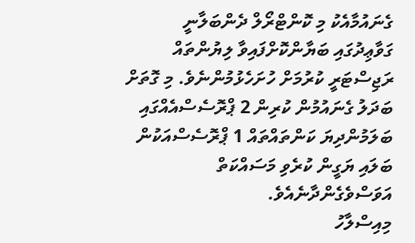ގެނައުމާއެކު މި ކޮންޓްރޯލް ދެންބަލާނީ ގަވާޢިދުގައި ބަޔާންކޮށްފައިވާ ލިޔުންތައް ރަޖިސްޓަރީ ކުރުމަށް ހުށަހެޅުމުންނެވެ. މި ގޮތަށް ބަދަލު ގެނައުމުން ކުރިން 2 ޕްރޮސެސްއެއްގައި ބަލަމުންދިޔަ ކަންތައްތައް 1 ޕްރޮސެސްއަކުން ބަލައި ޔަގީން ކުރެވި މަސައްކަތް އަވަސްވެގެންދާނެއެވެ.
މިއިސްލާހު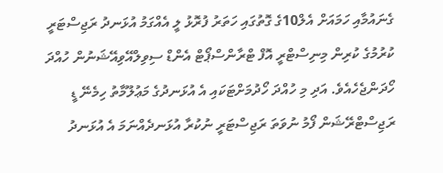ގެނައުމާއި ހަމައަށް އެލް10ގެ ގޮތުގައި ހަތަރު ފުރޮޅު ލީ އެއްގަމު އުޅަނދު ރަޖިސްޓަރީ ކުރުމުގެ ކުރިން މިނިސްޓްރީ އޮފް ޓްރާންސްޕޯޓް އެންޑް ސިވިލްއޭވިއޭޝަނުން ހުއްދަ ހޯދަންޖެހެއެވެ. އަދި މި ހުއްދަ ހޯދުމަށްޓަކައި އެ އުޅަނދުގެ މަޢުލޫމާތު ހިމެނޭ ޑީ ރަޖިސްޓްރޭޝަން ފޯމު ނުވަތަ ރަޖިސްޓަރީ ނުކުރާ އުޅަނދެއްނަމަ އެ އުޅަނދު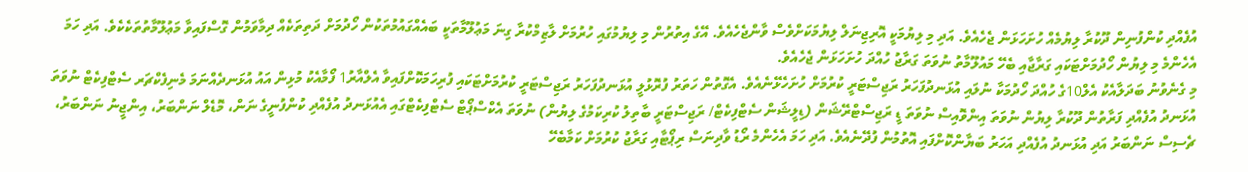އުފެއްދި ކުންފުނިން ދޫކުރާ ލިޔުމެއް ހުށަހަޅަން ޖެހެއެވެ. އަދި މި ލިޔުމަކީ އޮރިޖިނަލް ލިޔުމަކަށްވެސް ވާންޖެހެއެވެ. އޭގެ އިތުރުން މި ލިޔުމުގައި ހުރުމަށް ލާޒިމްކުރާ ގިނަ މަޢުލޫމާތަކީ ބައެއްގައުމުތަކުން ހޯދުމަށް ދަތިތަކެއް ދިމާވަމުން ގޮސްފައިވާ މަޢުލޫމާތުތަކެކެވެ. އަދި ހަމަ އެހެންމެ މި ލިޔުން ހޯދުމަށްޓަކައި ގަރާޖާއި ބެހޭ މައުލޫމާތު ނުވަތަ ގަރާޖު ހުއްދަ ހުށަހަޅަން ޖެހެއެވެ.
މި ގެނެވުނު ބަދަލާއެކު އެލް10ގެ ހުއްދަ ހޯދުމަކާ ނުލައި އުޅަނދުފަހަރު ރަޖިސްޓަރީ ކުރުމަށް ހުށަހެޅޭނެއެވެ. އެގޮތުން ހަތަރު ފުރޮޅުލީ އުޅަނދުފަހަރު ރަޖިސްޓަރީ ކުރުމަށްޓަކައި ފުރިހަމަކޮށްފައިވާ އެލްއާރު1 ފޯމާއެކު މުޅިން އައު އުޅަނދެއްނަމަ މެނިފެކްޗަރ ސެޓްފިކެޓް ނުވަތަ އުޅަނދު އުފެއްދި ފަރާތުން ދޫކުރާ ލިޔުން ނުވަތަ އިންވޮއިސް ނުވަތަ ޑީ ރަޖިސްޓްރޭޝަން (ޑިލީޝަން ސެޓްފިކެޓް/ ރަޖިސްޓަރީ ބާތިލު ކުރިކަމުގެ ލިޔުން) ނުވަތަ އެކްސްޕޯޓް ސެޓްފިކެޓްގައި އެއުޅަނދު އުފެއްދި ކުންފުނީގެ ނަން، މޮޑެލް ނަންބަރު، އިންޖީނު ނަންބަރު، ޗެސިސް ނަންބަރު އަދި އުޅަނދު އުފެއްދި އަހަރު ބަޔާންކޮށްފައި އޮތުމުން ފުދޭނެއެވެ. އަދި ހަމަ އެހެންމެ ރޯޑު ވާދިނަސް ރިޕޯޓާއި ގަރާޖު ކުރުމަށް ކަމާބެހޭ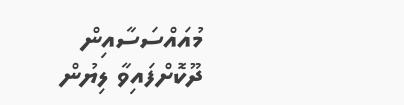މުއައްސަސާއިން ދޫކޮށްފައިވާ ލިޔުން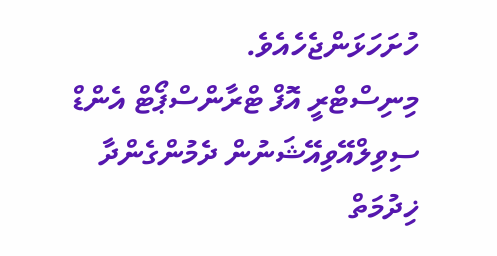ހުށަހަޅަންޖެހެއެވެ.
މިނިސްޓްރީ އޮފް ޓްރާންސްޕޯޓް އެންޑް ސިވިލްއޭވިއޭޝަނުން ދެމުންގެންދާ ޚިދުމަތް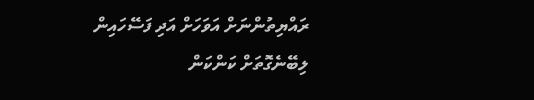ރައްޔިތުންނަށް އަވަހަށް އަދި ފަސޭހައިން ލިބޭނެގޮތަށް ކަންކަން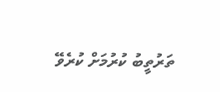ތަރުތީބު ކުރުމަށް ކުރެވޭ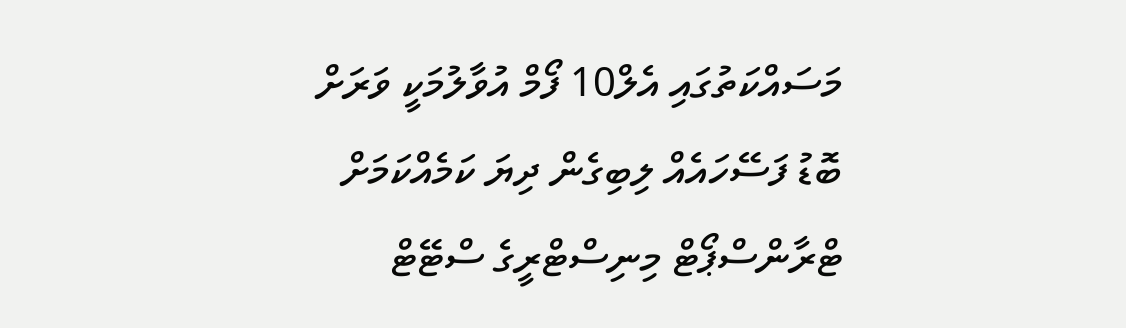މަސައްކަތުގައި އެލް10 ފޯމް އުވާލުމަކީ ވަރަށް ބޮޑު ފަސޭހައެއް ލިބިގެން ދިޔަ ކަމެއްކަމަށް ޓްރާންސްޕޯޓް މިނިސްޓްރީގެ ސްޓޭޓް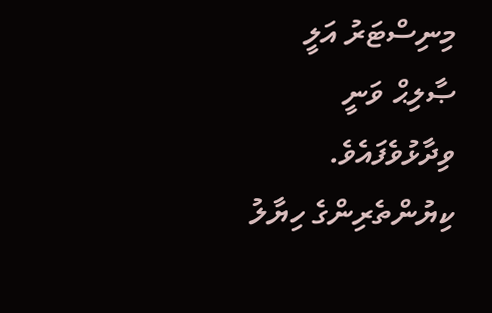މިނިސްޓަރު އަލީ ޞާލިޙް ވަނީ ވިދާޅުވެފައެވެ.
ކިޔުންތެރިންގެ ހިޔާލު